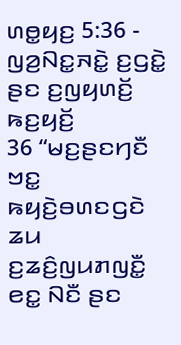ꤛꤥ꤭ꤟꤢ꤬ 5:36 - ꤜꤤ꤬ꤡꤢ꤭ꤏꤢꤧ꤭ ꤢ꤬ꤞꤢꤧ꤭ ꤔꤢ ꤢ꤬ꤜꤟꤛꤢꤩ꤬ ꤒꤢ꤬ꤟꤢꤩ꤬
36 “ꤗꤢ꤬ꤔꤢꤚꤢꤪ ꤠꤢ꤭ ꤒꤟꤢꤧ꤬ꤋꤛꤢꤞꤢꤧ ꤘꤣ ꤢ꤬ꤘꤢꤨ꤬ꤜꤣꤊꤜꤢꤪ꤭ ꤕꤢ꤭ ꤡꤢꤪ ꤔꤢ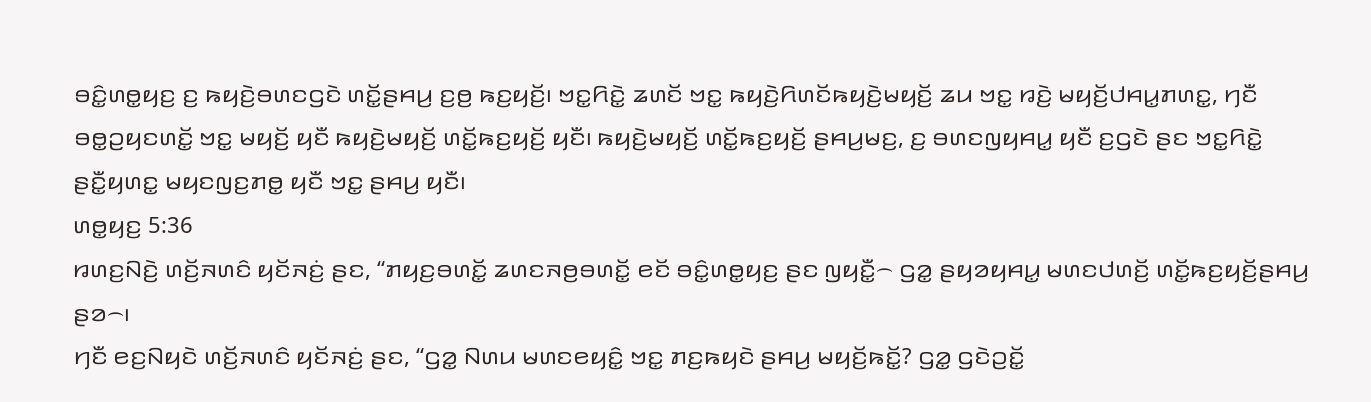ꤋꤢꤨ꤭ꤛꤥ꤭ꤟꤢ꤬ ꤢ꤬ ꤒꤟꤢꤧ꤬ꤋꤛꤢꤞꤢꤧ ꤛꤢꤩ꤭ꤔꤌꤣ꤬ ꤢ꤬ꤥ꤬ ꤒꤢ꤬ꤟꤢꤩ꤬꤯ ꤠꤢ꤭ꤖꤢꤧ꤭ ꤘꤛꤢꤩ ꤠꤢ꤭ ꤒꤟꤢꤧ꤬ꤖꤛꤢꤩꤒꤟꤢꤧ꤬ꤗꤟꤢꤩ꤬ ꤘꤣ ꤠꤢ꤭ ꤙꤢꤧ꤬ ꤗꤟꤢꤩ꤬ꤓꤌꤣ꤭ꤊꤛꤢ꤭, ꤚꤢꤪ ꤋꤥ꤭ꤑꤟꤢꤛꤢꤩ꤭ ꤠꤢ꤭ ꤗꤟꤢꤩ꤬ ꤟꤢꤪ ꤒꤟꤢꤧ꤬ꤗꤟꤢꤩ꤬ ꤛꤢꤩ꤭ꤒꤢ꤬ꤟꤢꤩ꤬ ꤟꤢꤪ꤯ ꤒꤟꤢꤧ꤬ꤗꤟꤢꤩ꤬ ꤛꤢꤩ꤭ꤒꤢ꤬ꤟꤢꤩ꤬ ꤔꤌꤣ꤬ꤗꤢ꤬, ꤢ꤬ ꤋꤛꤢꤜꤟꤌꤣ꤭ ꤟꤢꤪ ꤢ꤬ꤞꤢꤧ ꤔꤢ ꤠꤢ꤭ꤖꤢꤧ꤭ ꤔꤢꤪ꤭ꤟꤛꤢ꤭ ꤗꤟꤢꤜꤢ꤬ꤊꤥ꤭ ꤟꤢꤪ ꤠꤢ꤭ ꤔꤌꤣ꤬ ꤟꤢꤪ꤯
ꤛꤥ꤭ꤟꤢ꤬ 5:36
ꤙꤛꤢ꤬ꤡꤢꤧ꤬ ꤛꤢꤩ꤬ꤏꤛꤢꤨ ꤟꤢꤩꤏꤢꤦ꤬ ꤔꤢ, “ꤊꤟꤢ꤬ꤋꤛꤢꤩ꤭ ꤘꤛꤢꤏꤥ꤬ꤋꤛꤢꤩ꤭ ꤕꤢꤩ ꤋꤢꤨ꤭ꤛꤥ꤭ꤟꤢ꤬ ꤔꤢ ꤜꤟꤢꤪ꤭꤮ ꤞꤤ꤭ ꤔꤟꤤꤟꤌꤣ꤭ ꤗꤛꤢꤓꤛꤢꤩ꤬ ꤛꤢꤩ꤭ꤒꤢ꤬ꤟꤢꤩ꤬ꤔꤌꤣ꤬ ꤔꤤ꤮꤯
ꤚꤢꤪ ꤕꤢ꤬ꤡꤟꤢꤧ ꤛꤢꤩ꤬ꤏꤛꤢꤨ ꤟꤢꤩꤏꤢꤦ꤬ ꤔꤢ, “ꤞꤤ꤭ ꤡꤛꤣ ꤗꤛꤢꤕꤟꤢꤨ꤭ ꤠꤢ꤭ ꤊꤢ꤬ꤒꤟꤢꤧ ꤔꤌꤣ꤬ ꤗꤟꤢꤩ꤬ꤒꤢꤩ꤭? ꤞꤤ꤭ ꤞꤢꤧꤑꤢꤩ꤭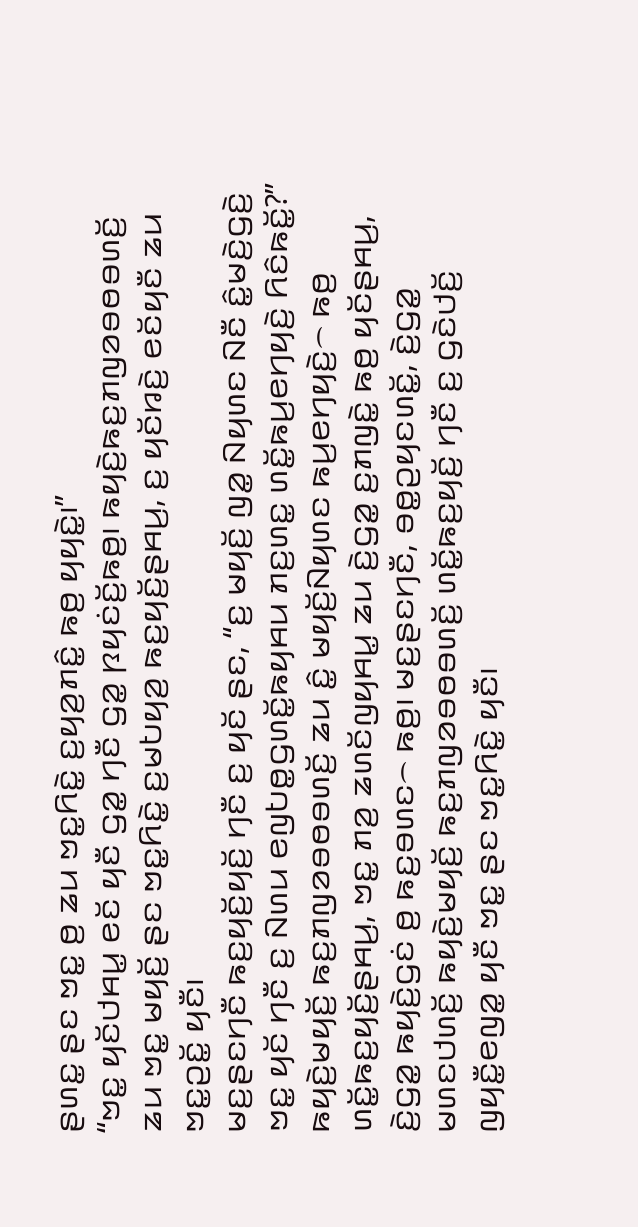ꤔꤛꤢ꤭ ꤔꤢ ꤠꤢ꤭ ꤥ꤬ ꤘꤣ ꤠꤢ꤭ꤖꤢꤧ꤭ ꤢ꤬ꤟꤤ꤬ꤊꤢꤨ꤭ ꤒꤥ꤬ ꤟꤟꤢꤧ꤭꤯”
“ꤠꤢ꤭ ꤟꤢꤩꤓꤌꤣ꤭ ꤕꤢꤩ ꤟꤢꤪ ꤞꤤ꤭ ꤚꤢꤪ ꤞꤤ꤭ ꤐꤟꤢꤦꤢꤩ꤬ꤒꤥ꤬꤯ ꤒꤟꤢꤧ꤬ꤒꤢ꤬ꤊꤜꤤꤋꤥꤋꤛꤢꤩ꤬ ꤘꤣ ꤠꤢ꤭ ꤗꤟꤢꤩ꤬ ꤔꤢ ꤠꤢ꤭ꤖꤢꤧ꤭ ꤢ꤬ꤗꤝꤟꤤ꤬ ꤒꤢ꤬ꤟꤢꤩ꤬ꤔꤌꤣ꤬, ꤢ꤬ ꤟꤢꤩꤙꤢꤧ꤬ ꤕꤢꤩꤟꤢꤪ ꤘꤣ ꤠꤢ꤭ꤑꤢꤩ꤭ ꤟꤢꤪ꤯
ꤗꤢ꤬ꤔꤢꤚꤢꤪ ꤒꤢ꤬ꤟꤢꤩ꤬ꤟꤢꤩ꤬ ꤚꤢꤪ ꤢ꤬ ꤟꤢꤩ ꤔꤢ, “ꤢ꤬ ꤗꤟꤢꤩ꤬ ꤜꤤ꤭ ꤡꤟꤛꤢ ꤡꤢꤪ ꤢꤨ꤭ꤗꤢꤧ꤬ꤞꤢꤧ꤬ ꤠꤢ꤭ ꤟꤢꤩ ꤚꤢꤪ ꤢ꤬ ꤡꤛꤣ ꤕꤜꤝꤥ꤭ꤞꤛꤢꤩ꤭ꤒꤟꤌꤣ ꤊꤢ꤬ꤛꤢ꤭ ꤛꤢꤩ꤭ꤒꤣ꤬ꤕꤚꤟꤢꤧ꤬ ꤖꤢꤨꤒꤢꤩ꤭?”
ꤒꤟꤢꤧ꤬ꤗꤟꤢꤩ꤬ ꤒꤢ꤬ꤊꤜꤤꤋꤥꤋꤛꤢꤩ꤬ ꤘꤣ ꤢꤨ꤭ ꤗꤟꤢꤩ꤬ꤡꤟꤛꤢ ꤒꤣ꤬ꤕꤚꤟꤢꤧ꤬꤮ ꤒꤥ꤬ ꤛꤢꤩ꤭ꤒꤢ꤬ꤟꤢꤩ꤬ꤔꤌꤣ꤬, ꤠꤢ꤭ ꤊꤤ꤬ ꤘꤛꤢꤩꤜꤟꤌꤣ꤭ ꤘꤣ ꤢꤧ꤬ꤞꤤ꤭ ꤢ꤬ꤊꤜꤢꤧ꤭ ꤒꤥ꤬ ꤟꤢꤩꤔꤌꤣ꤬, ꤢꤧ꤬ꤞꤤ꤭ ꤒꤟꤢꤧ꤬ꤞꤢꤦ ꤥ꤬ ꤒꤢ꤬ꤋꤛꤢ꤮ ꤒꤥ꤬꤯ ꤗꤢ꤬ꤔꤢꤚꤢꤪ, ꤋꤥ꤭ꤑꤟꤢꤛꤢꤩ꤭, ꤢꤧ꤬ꤞꤤ꤭ ꤗꤛꤢꤓꤛꤢꤩ꤬ ꤒꤟꤢꤧ꤬ꤗꤟꤢꤩ꤬ ꤒꤢ꤬ꤊꤜꤤꤋꤥꤋꤛꤢꤩ꤬ ꤛꤢꤩ꤭ꤒꤢ꤬ꤟꤢꤩ꤬ ꤚꤢꤪ ꤢ꤬ ꤞꤢꤧꤓꤢꤩ꤬ ꤜꤟꤢꤪ꤭ꤕꤜꤤ꤭ ꤟꤢꤪ ꤠꤢ꤭ ꤔꤢ ꤠꤢ꤭ꤖꤢꤧ꤭ ꤟꤢꤪ꤯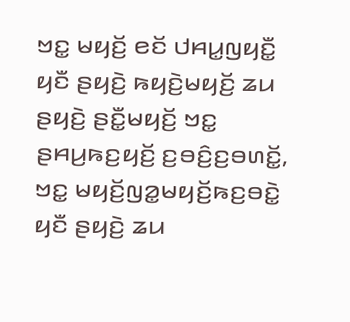ꤠꤢ꤭ ꤗꤟꤢꤩ꤬ ꤕꤢꤩ ꤓꤌꤣ꤭ꤜꤟꤢꤪ꤭ ꤟꤢꤪ ꤔꤟꤢꤧ꤬ ꤒꤟꤢꤧ꤬ꤗꤟꤢꤩ꤬ ꤘꤣ ꤔꤟꤢꤧ꤬ ꤔꤢꤪ꤭ꤗꤟꤢꤩ꤬ ꤠꤢ꤭ ꤔꤌꤣ꤬ꤒꤢ꤬ꤟꤢꤩ꤬ ꤢ꤬ꤋꤢꤨ꤬ꤢ꤬ꤋꤛꤢꤩ꤭, ꤠꤢ꤭ ꤗꤟꤢꤩ꤬ꤜꤤ꤭ꤗꤟꤢꤩ꤬ꤒꤢ꤬ꤋꤢꤧ꤭ ꤟꤢꤪ ꤔꤟꤢꤧ꤬ ꤘꤣ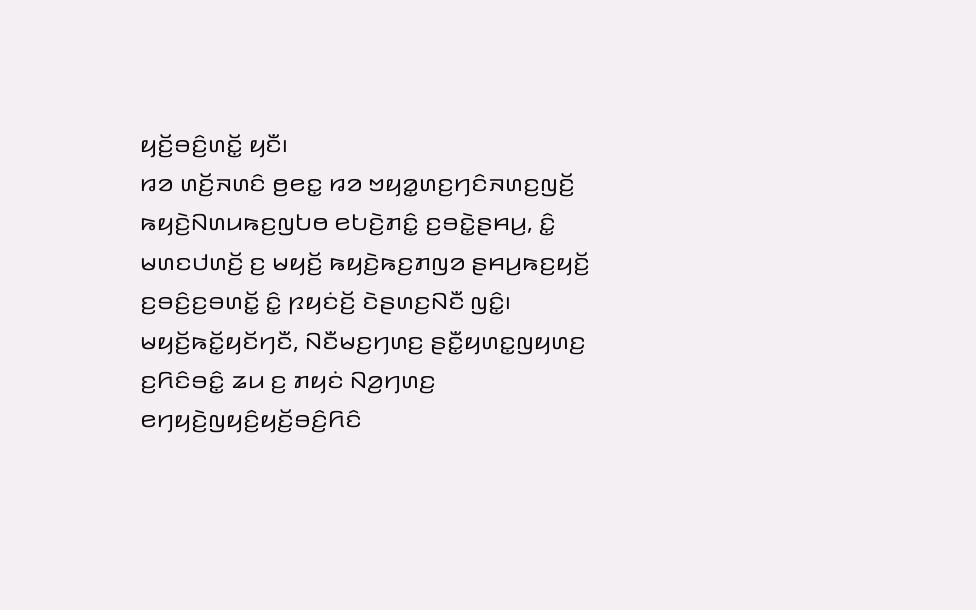ꤟꤢꤩ꤬ꤋꤢꤨ꤬ꤛꤢꤩ꤭ ꤟꤢꤪ꤯
ꤙꤤ ꤛꤢꤩ꤬ꤏꤛꤢꤨ ꤥ꤬ꤕꤢ꤭ ꤙꤤ ꤠꤟꤤ꤭ꤛꤢ꤬ꤚꤢꤨꤏꤛꤢ꤬ꤜꤢꤩ꤬ ꤒꤟꤢꤧ꤬ꤡꤛꤣꤒꤢ꤬ꤜꤝꤥ ꤕꤝꤢꤧ꤬ꤊꤢꤨ꤭ ꤢ꤬ꤋꤢꤧ꤭ꤔꤌꤣ꤬, ꤢꤨ꤭ ꤗꤛꤢꤓꤛꤢꤩ꤬ ꤢ꤬ ꤗꤟꤢꤩ꤬ ꤒꤟꤢꤧ꤬ꤒꤢ꤬ꤊꤜꤤ ꤔꤌꤣ꤬ꤒꤢ꤬ꤟꤢꤩ꤬ ꤢ꤬ꤋꤢꤨ꤬ꤢ꤬ꤋꤛꤢꤩ꤭ ꤢꤨ꤭ ꤐꤟꤢꤦꤢꤩ꤬ ꤢꤧꤔꤛꤢ꤬ꤡꤢꤪ ꤜꤢꤨ꤭꤯
ꤗꤟꤢꤩ꤬ꤒꤢꤩ꤭ꤟꤢꤩꤚꤢꤪ, ꤡꤢꤪꤗꤢ꤬ꤚꤛꤢ꤬ ꤔꤢꤪ꤭ꤟꤛꤢ꤭ꤜꤟꤛꤢ꤬ ꤢ꤬ꤖꤢꤨꤋꤢꤨ꤭ ꤘꤣ ꤢ꤬ ꤊꤟꤢꤦ ꤡꤤ꤬ꤚꤛꤢ꤬ ꤕꤚꤟꤢꤧ꤬ꤜꤟꤢꤨ꤬ꤟꤢꤩ꤬ꤋꤢꤨ꤬ꤖꤢꤨ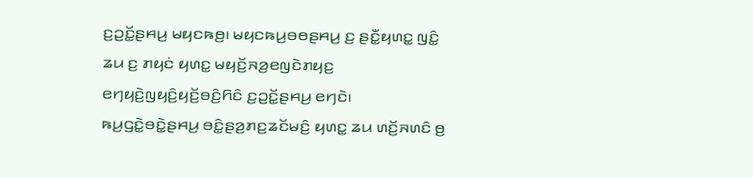ꤢ꤬ꤑꤢꤩ꤭ꤔꤌꤣ꤬ ꤗꤟꤢꤒꤥ꤬꤯ ꤗꤟꤢꤒꤣ꤬ꤋꤥꤔꤌꤣ꤬ ꤢ꤬ ꤔꤢꤪ꤭ꤟꤛꤢ꤭ ꤜꤢꤨ꤭ ꤘꤣ ꤢ꤬ ꤊꤟꤢꤦ ꤟꤛꤢ꤭ ꤗꤟꤢꤩ꤬ꤏꤤ꤬ꤕꤜꤢꤧꤊꤟꤢ꤬ ꤕꤚꤟꤢꤧ꤬ꤜꤟꤢꤨ꤬ꤟꤢꤩ꤬ꤋꤢꤨ꤬ꤖꤢꤨ ꤢ꤬ꤑꤢꤩ꤭ꤔꤌꤣ꤬ ꤕꤚꤢꤧ꤯
ꤒꤣ꤬ꤞꤢꤧ꤭ꤋꤢꤧ꤭ꤔꤌꤣ꤬ ꤋꤢꤨ꤭ꤔꤤ꤬ꤊꤢ꤬ꤘꤢꤩꤗꤢꤨ꤬ ꤟꤛꤢ꤭ ꤘꤣ ꤛꤢꤩ꤬ꤏꤛꤢꤨ ꤥ꤬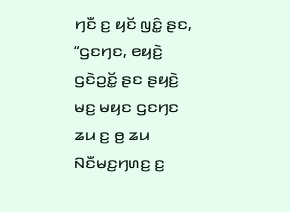ꤚꤢꤪ ꤢ꤬ ꤟꤢꤩ ꤜꤢꤨ꤭ ꤔꤢ, “ꤞꤢꤚꤢ, ꤕꤟꤢꤧ꤬ ꤞꤢꤧꤑꤢꤩ꤭ ꤔꤢ ꤔꤟꤢꤧ꤬ ꤗꤢ꤬ ꤗꤟꤢ ꤞꤢꤚꤢ ꤘꤣ ꤢ꤬ ꤥ꤬ ꤘꤣ ꤡꤢꤪꤗꤢ꤬ꤚꤛꤢ꤬ ꤢ꤬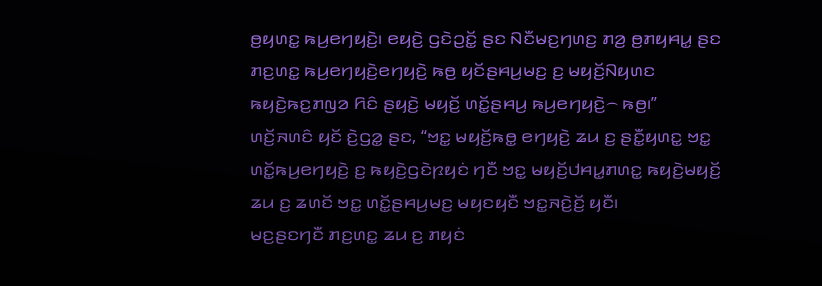ꤥ꤬ꤟꤛꤢ꤭ ꤒꤣ꤬ꤕꤚꤟꤢꤧ꤬꤯ ꤕꤟꤢꤧ꤬ ꤞꤢꤧꤑꤢꤩ꤭ ꤔꤢ ꤡꤢꤪꤗꤢ꤬ꤚꤛꤢ꤬ ꤊꤤ꤬ ꤥ꤬ꤊꤟꤌꤣ꤭ ꤔꤢ ꤊꤢ꤬ꤛꤢ꤭ ꤒꤣ꤬ꤕꤚꤟꤢꤧ꤬ꤕꤚꤟꤢꤧ꤬ ꤒꤥ꤬ ꤟꤢꤩꤔꤌꤣ꤬ꤗꤢ꤬ ꤢ꤬ ꤗꤟꤢꤩ꤬ꤡꤟꤛꤢ ꤒꤟꤢꤧ꤬ꤒꤢ꤬ꤊꤜꤤ ꤖꤢꤨ ꤔꤟꤢꤧ꤬ ꤗꤟꤢꤩ꤬ ꤛꤢꤩ꤭ꤔꤌꤣ꤬ ꤒꤣ꤬ꤕꤚꤟꤢꤧ꤬꤮ ꤒꤥ꤬꤯”
ꤛꤢꤩ꤬ꤏꤛꤢꤨ ꤟꤢꤩ ꤢꤧ꤬ꤞꤤ꤭ ꤔꤢ, “ꤠꤢ꤭ ꤗꤟꤢꤩ꤬ꤒꤥ꤭ ꤕꤚꤟꤢꤧ꤬ ꤘꤣ ꤢ꤬ ꤔꤢꤪ꤭ꤟꤛꤢ꤭ ꤠꤢ꤭ ꤛꤢꤩ꤭ꤒꤣ꤬ꤕꤚꤟꤢꤧ꤬ ꤢ꤬ ꤒꤟꤢꤧ꤬ꤞꤢꤧꤐꤟꤢꤦ ꤚꤢꤪ ꤠꤢ꤭ ꤗꤟꤢꤩ꤬ꤓꤌꤣ꤭ꤊꤛꤢ꤭ ꤒꤟꤢꤧ꤬ꤗꤟꤢꤩ꤬ ꤘꤣ ꤢ꤬ ꤘꤛꤢꤩ ꤠꤢ꤭ ꤛꤢꤩ꤭ꤔꤌꤣ꤬ꤗꤢ꤬ ꤗꤟꤢꤟꤢꤪ ꤠꤢ꤭ꤏꤢꤧ꤬ꤢꤩ꤬ ꤟꤢꤪ꤯
ꤗꤢ꤬ꤔꤢꤚꤢꤪ ꤊꤢ꤬ꤛꤢ꤭ ꤘꤣ ꤢ꤬ ꤊꤟꤢꤦ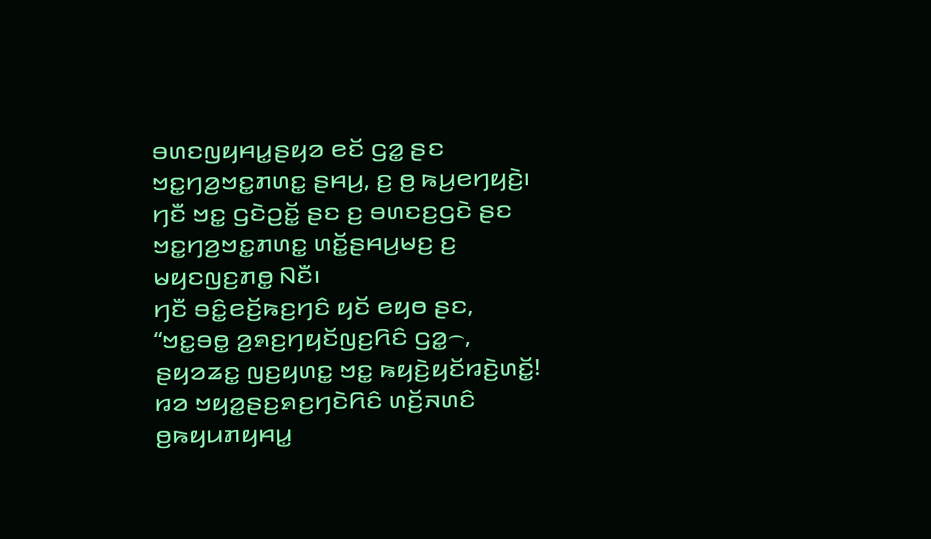ꤋꤛꤢꤜꤟꤌꤣ꤭ꤔꤟꤤ ꤕꤢꤩ ꤞꤤ꤭ ꤔꤢ ꤠꤢ꤭ꤚꤤ꤬ꤠꤢ꤭ꤊꤛꤢ꤭ ꤔꤌꤣ꤬, ꤢ꤬ ꤥ꤬ ꤒꤣ꤬ꤕꤚꤟꤢꤧ꤬꤯ ꤚꤢꤪ ꤠꤢ꤭ ꤞꤢꤧꤑꤢꤩ꤭ ꤔꤢ ꤢ꤬ ꤋꤛꤢꤢ꤬ꤞꤢꤧ ꤔꤢ ꤠꤢ꤭ꤚꤤ꤬ꤠꤢ꤭ꤊꤛꤢ꤭ ꤛꤢꤩ꤭ꤔꤌꤣ꤬ꤗꤢ꤬ ꤢ꤬ ꤗꤟꤢꤜꤢ꤬ꤊꤥ꤭ ꤡꤢꤪ꤯
ꤚꤢꤪ ꤋꤢꤨ꤭ꤕꤢꤩ꤬ꤒꤢ꤬ꤚꤢꤨ ꤟꤢꤩ ꤕꤟꤥ ꤔꤢ, “ꤠꤢ꤭ꤋꤥ꤭ ꤤ꤬ꤎꤢ꤬ꤚꤟꤢꤩꤜꤢ꤬ꤖꤢꤨ ꤞꤤ꤭꤮, ꤔꤟꤤꤘꤢ꤭ ꤜꤢ꤬ꤟꤛꤢ꤭ ꤠꤢ꤭ ꤒꤟꤢꤧ꤬ꤟꤢꤩꤙꤢꤧ꤬ꤛꤢꤩ꤭! ꤙꤤ ꤠꤟꤤ꤭ꤔꤢ꤬ꤎꤢ꤬ꤚꤢꤧꤖꤢꤨ ꤛꤢꤩ꤬ꤏꤛꤢꤨ ꤥ꤬ꤒꤟꤣꤊꤟꤌꤣ꤭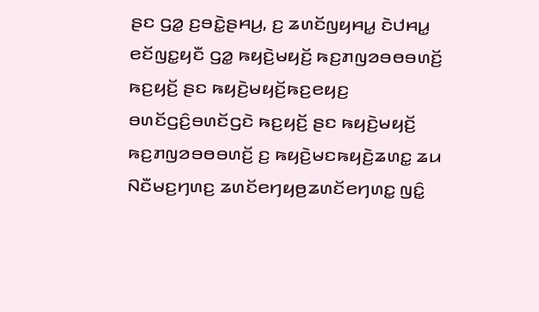ꤔꤢ ꤞꤤ꤭ ꤢ꤬ꤋꤢꤧ꤭ꤔꤌꤣ꤬, ꤢ꤬ ꤘꤛꤢꤩꤜꤟꤌꤣ꤭ ꤢꤧꤓꤌꤣ꤭ ꤕꤢꤩꤜꤢ꤭ꤟꤢꤪ ꤞꤤ꤭ ꤒꤟꤢꤧ꤬ꤗꤟꤢꤩ꤬ ꤒꤢ꤬ꤊꤜꤤꤋꤥꤋꤛꤢꤩ꤬ ꤒꤢ꤬ꤟꤢꤩ꤬ ꤔꤢ ꤒꤟꤢꤧ꤬ꤗꤟꤢꤩ꤬ꤒꤢ꤬ꤕꤟꤢ꤬ ꤋꤛꤢꤩꤞꤢꤨ꤬ꤋꤛꤢꤩꤞꤢꤧ ꤒꤢ꤬ꤟꤢꤩ꤬ ꤔꤢ ꤒꤟꤢꤧ꤬ꤗꤟꤢꤩ꤬ ꤒꤢ꤬ꤊꤜꤤꤋꤥꤋꤛꤢꤩ꤬ ꤢ꤬ ꤒꤟꤢꤧ꤬ꤗꤢꤒꤟꤢꤧ꤬ꤘꤛꤢ꤭ ꤘꤣ ꤡꤢꤪꤗꤢ꤬ꤚꤛꤢ꤬ ꤘꤛꤢꤩꤕꤚꤟꤥ꤬ꤘꤛꤢꤩꤕꤚꤛꤢ꤭ ꤜꤢꤨ꤭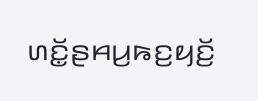ꤛꤢꤩ꤭ꤔꤌꤣ꤬ꤒꤢ꤬ꤟꤢꤩ꤬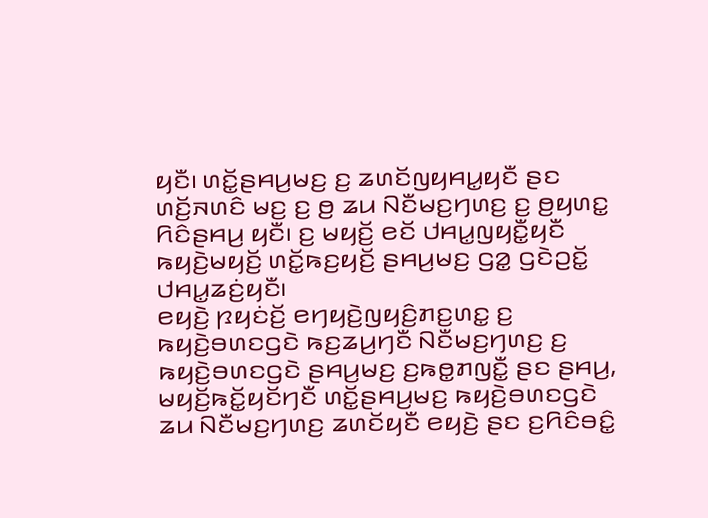ꤟꤢꤪ꤯ ꤛꤢꤩ꤭ꤔꤌꤣ꤬ꤗꤢ꤬ ꤢ꤬ ꤘꤛꤢꤩꤜꤟꤌꤣ꤭ꤟꤢꤪ ꤔꤢ ꤛꤢꤩ꤬ꤏꤛꤢꤨ ꤗꤢ꤬ ꤢ꤬ ꤥ꤬ ꤘꤣ ꤡꤢꤪꤗꤢ꤬ꤚꤛꤢ꤬ ꤢ꤬ ꤥ꤬ꤟꤛꤢ꤭ ꤖꤢꤨꤔꤌꤣ꤬ ꤟꤢꤪ꤯ ꤢ꤬ ꤗꤟꤢꤩ꤬ ꤕꤢꤩ ꤓꤌꤣ꤭ꤜꤟꤢꤪ꤭ꤟꤢꤪ ꤒꤟꤢꤧ꤬ꤗꤟꤢꤩ꤬ ꤛꤢꤩ꤭ꤒꤢ꤬ꤟꤢꤩ꤬ ꤔꤌꤣ꤬ꤗꤢ꤬ ꤞꤤ꤭ ꤞꤢꤧꤑꤢꤩ꤭ ꤓꤌꤣ꤭ꤘꤢꤦ꤬ꤟꤢꤪ꤯
ꤕꤟꤢꤧ꤬ ꤐꤟꤢꤦꤢꤩ꤬ ꤕꤚꤟꤢꤧ꤬ꤜꤟꤢꤨ꤬ꤊꤢ꤬ꤛꤢ꤭ ꤢ꤬ ꤒꤟꤢꤧ꤬ꤋꤛꤢꤞꤢꤧ ꤒꤢ꤬ꤘꤣ꤬ꤚꤢꤪ ꤡꤢꤪꤗꤢ꤬ꤚꤛꤢ꤬ ꤢ꤬ ꤒꤟꤢꤧ꤬ꤋꤛꤢꤞꤢꤧ ꤔꤌꤣ꤬ꤗꤢ꤬ ꤢ꤬ꤒꤥ꤭ꤊꤜꤢꤪ꤭ ꤔꤢ ꤔꤌꤣ꤬, ꤗꤟꤢꤩ꤬ꤒꤢꤩ꤭ꤟꤢꤩꤚꤢꤪ ꤛꤢꤩ꤭ꤔꤌꤣ꤬ꤗꤢ꤬ ꤒꤟꤢꤧ꤬ꤋꤛꤢꤞꤢꤧ ꤘꤣ ꤡꤢꤪꤗꤢ꤬ꤚꤛꤢ꤬ ꤘꤛꤢꤩꤟꤢꤪ ꤕꤟꤢꤧ꤬ ꤔꤢ ꤢ꤬ꤖꤢꤨꤋꤢꤨ꤭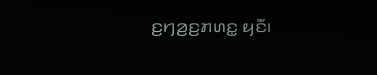ꤢ꤬ꤚꤤ꤬ꤢ꤬ꤊꤛꤢ꤭ ꤟꤢꤪ꤯